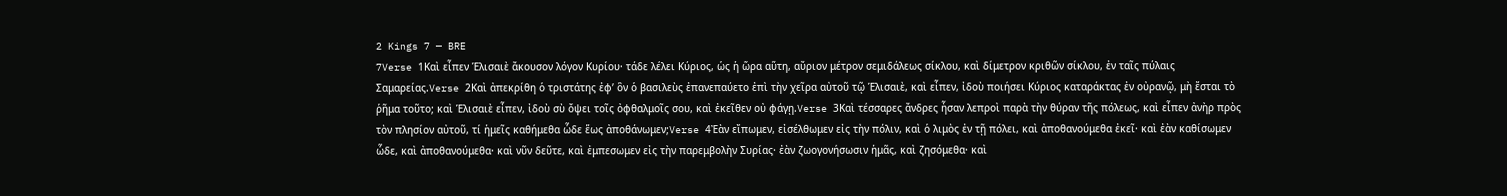2 Kings 7 — BRE
7Verse 1Καὶ εἶπεν Ἑλισαιὲ ἄκουσον λόγον Κυρίου· τάδε λέλει Κύριος, ὡς ἡ ὥρα αὕτη, αὔριον μέτρον σεμιδάλεως σίκλου, καὶ δίμετρον κριθῶν σίκλου, ἐν ταῖς πύλαις Σαμαρείας.Verse 2Καὶ ἀπεκρίθη ὁ τριστάτης ἐφʼ ὃν ὁ βασιλεὺς ἐπανεπαύετο ἐπὶ τὴν χεῖρα αὐτοῦ τῷ Ἑλισαιὲ, καὶ εἶπεν, ἰδοὺ ποιήσει Κύριος καταράκτας ἐν οὐρανῷ, μὴ ἔσται τὸ ῥῆμα τοῦτο; καὶ Ἑλισαιὲ εἶπεν, ἰδοὺ σὺ ὄψει τοῖς ὀφθαλμοῖς σου, καὶ ἐκεῖθεν οὐ φάγῃ.Verse 3Καὶ τέσσαρες ἄνδρες ἦσαν λεπροὶ παρὰ τὴν θύραν τῆς πόλεως, καὶ εἶπεν ἀνὴρ πρὸς τὸν πλησίον αὐτοῦ, τί ἡμεῖς καθήμεθα ὧδε ἕως ἀποθάνωμεν;Verse 4Ἐὰν εἴπωμεν, εἰσέλθωμεν εἰς τὴν πόλιν, καὶ ὁ λιμὸς ἐν τῇ πόλει, καὶ ἀποθανούμεθα ἐκεῖ· καὶ ἐὰν καθίσωμεν ὧδε, καὶ ἀποθανούμεθα· καὶ νῦν δεῦτε, καὶ ἐμπεσωμεν εἰς τὴν παρεμβολὴν Συρίας· ἐὰν ζωογονήσωσιν ἡμᾶς, καὶ ζησόμεθα· καὶ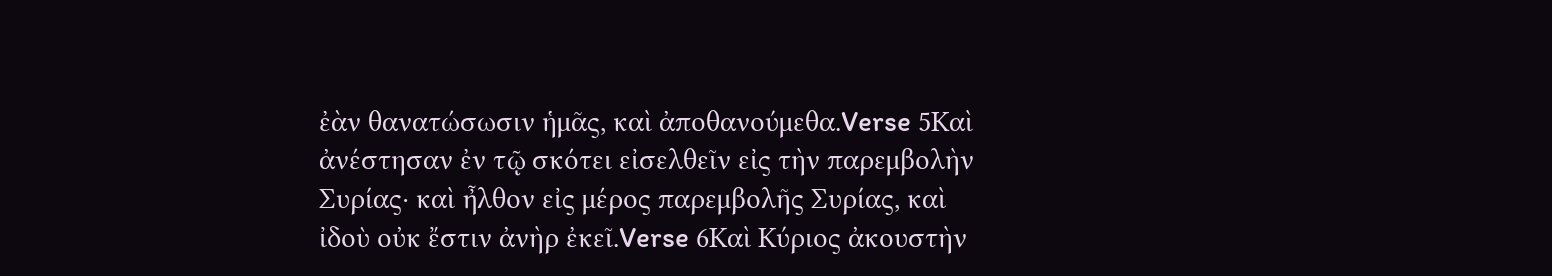ἐὰν θανατώσωσιν ἡμᾶς, καὶ ἀποθανούμεθα.Verse 5Καὶ ἀνέστησαν ἐν τῷ σκότει εἰσελθεῖν εἰς τὴν παρεμβολὴν Συρίας· καὶ ἦλθον εἰς μέρος παρεμβολῆς Συρίας, καὶ ἰδοὺ οὐκ ἔστιν ἀνὴρ ἐκεῖ.Verse 6Καὶ Κύριος ἀκουστὴν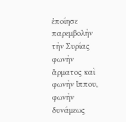ἐποίησε παρεμβολὴν τὴν Συρίας φωνὴν ἅρματος καὶ φωνὴν ἵππου, φωνὴν δυνάμεως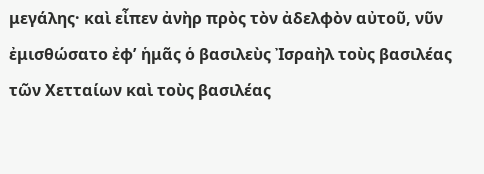μεγάλης· καὶ εἶπεν ἀνὴρ πρὸς τὸν ἀδελφὸν αὐτοῦ, νῦν ἐμισθώσατο ἐφʼ ἡμᾶς ὁ βασιλεὺς Ἰσραὴλ τοὺς βασιλέας τῶν Χετταίων καὶ τοὺς βασιλέας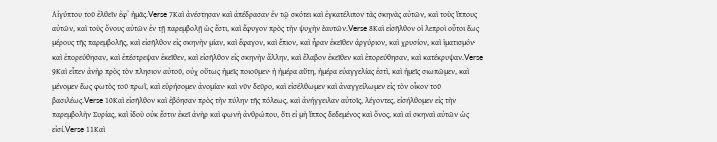Αἰγύπτου τοῦ ἐλθεῖν ἐφʼ ἡμᾶς.Verse 7Καὶ ἀνέστησαν καὶ ἀπέδρασαν ἐν τῷ σκότει καὶ ἐγκατέλιπον τὰς σκηνὰς αὐτῶν, καὶ τοὺς ἵππους αὐτῶν, καὶ τοὺς ὄνους αὐτῶν ἐν τῇ παρεμβολῇ ὡς ἔστι, καὶ ἔφυγον πρὸς τὴν ψυχὴν ἑαυτῶν.Verse 8Καὶ εἰσῆλθον οἱ λεπροὶ οὗτοι ἕως μέρους τῆς παρεμβολῆς, καὶ εἰσῆλθον εἰς σκηνὴν μίαν, καὶ ἔφαγον, καὶ ἔπιον, καὶ ἦραν ἐκεῖθεν ἀργύριον, καὶ χρυσίον, καὶ ἱματισμόν· καὶ ἐπορεύθησαν, καὶ ἐπέστρεψαν ἐκεῖθεν, καὶ εἰσῆλθον εἰς σκηνὴν ἄλλην, καὶ ἔλαβον ἐκεῖθεν καὶ ἐπορεύθησαν, καὶ κατέκρυψαν.Verse 9Καὶ εἶπεν ἀνὴρ πρὸς τὸν πλησιον αὐτοῦ, οὐχ οὕτως ἡμεῖς ποιοῦμεν· ἡ ἡμέρα αὕτη, ἡμέρα εὐαγγελίας ἐστὶ, καὶ ἡμεῖς σιωπῶμεν, καὶ μένομεν ἕως φωτὸς τοῦ πρωῒ, καὶ εὑρήσομεν ἀνομίαν· καὶ νῦν δεῦρο, καὶ εἰσέλθωμεν καὶ ἀναγγείλωμεν εἰς τὸν οἶκον τοῦ βασιλέως.Verse 10Καὶ εἰσῆλθον καὶ ἐβόησαν πρὸς τὴν πύλην τῆς πόλεως, καὶ ἀνήγγειλαν αὐτοῖς, λέγοντες, εἰσήλθομεν εἰς τὴν παρεμβολὴν Συρίας, καὶ ἰδοὺ οὐκ ἔστιν ἐκεῖ ἀνὴρ καὶ φωνὴ ἀνθρώπου, ὅτι εἰ μὴ ἵππος δεδεμένος καὶ ὄνος, καὶ αἱ σκηναὶ αὐτῶν ὡς εἰσί.Verse 11Καὶ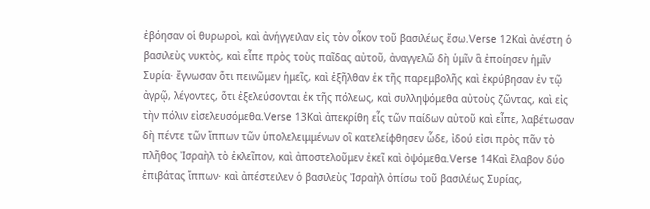ἐβόησαν οἱ θυρωροὶ, καὶ ἀνήγγειλαν εἰς τὸν οἶκον τοῦ βασιλέως ἔσω.Verse 12Καὶ ἀνέστη ὁ βασιλεὺς νυκτὸς, καὶ εἶπε πρὸς τοὺς παῖδας αὐτοῦ, ἀναγγελῶ δὴ ὑμῖν ἃ ἐποίησεν ἡμῖν Συρία· ἔγνωσαν ὅτι πεινῶμεν ἡμεῖς, καὶ ἐξῆλθαν ἐκ τῆς παρεμβολῆς καὶ ἐκρύβησαν ἐν τῷ ἀγρῷ, λέγοντες, ὅτι ἐξελεύσονται ἐκ τῆς πόλεως, καὶ συλληψόμεθα αὐτοὺς ζῶντας, καὶ εἰς τὴν πόλιν εἰσελευσόμεθα.Verse 13Καὶ ἀπεκρίθη εἷς τῶν παίδων αὐτοῦ καὶ εἶπε, λαβέτωσαν δὴ πέντε τῶν ἵππων τῶν ὑπολελειμμένων οἳ κατελείφθησεν ὧδε, ἰδού εἰσι πρὸς πᾶν τὸ πλῆθος Ἰσραὴλ τὸ ἐκλεῖπον, καὶ ἀποστελοῦμεν ἐκεῖ καὶ ὀψόμεθα.Verse 14Καὶ ἔλαβον δύο ἐπιβάτας ἵππων· καὶ ἀπέστειλεν ὁ βασιλεὺς Ἰσραὴλ ὀπίσω τοῦ βασιλέως Συρίας,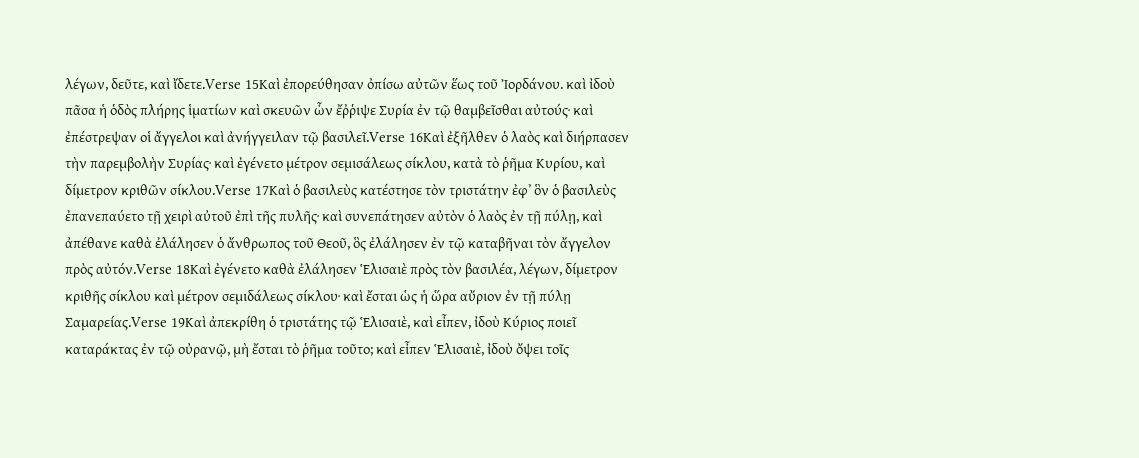λέγων, δεῦτε, καὶ ἴδετε.Verse 15Καὶ ἐπορεύθησαν ὀπίσω αὐτῶν ἕως τοῦ Ἰορδάνου. καὶ ἰδοὺ πᾶσα ἡ ὁδὸς πλήρης ἱματίων καὶ σκευῶν ὧν ἔῤῥιψε Συρία ἐν τῷ θαμβεῖσθαι αὐτούς· καὶ ἐπέστρεψαν οἱ ἄγγελοι καὶ ἀνήγγειλαν τῷ βασιλεῖ.Verse 16Καὶ ἐξῆλθεν ὁ λαὸς καὶ διήρπασεν τὴν παρεμβολὴν Συρίας· καὶ ἐγένετο μέτρον σεμισάλεως σίκλου, κατὰ τὸ ῥῆμα Κυρίου, καὶ δίμετρον κριθῶν σίκλου.Verse 17Καὶ ὁ βασιλεὺς κατέστησε τὸν τριστάτην ἐφʼ ὃν ὁ βασιλεὺς ἐπανεπαύετο τῇ χειρὶ αὐτοῦ ἐπὶ τῆς πυλῆς· καὶ συνεπάτησεν αὐτὸν ὁ λαὸς ἐν τῇ πύλῃ, καὶ ἀπέθανε καθὰ ἐλάλησεν ὁ ἄνθρωπος τοῦ Θεοῦ, ὃς ἐλάλησεν ἐν τῷ καταβῆναι τὸν ἄγγελον πρὸς αὐτόν.Verse 18Καὶ ἐγένετο καθὰ ἐλάλησεν Ἑλισαιὲ πρὸς τὸν βασιλέα, λέγων, δίμετρον κριθῆς σίκλου καὶ μέτρον σεμιδάλεως σίκλου· καὶ ἔσται ὡς ἡ ὥρα αὔριον ἐν τῇ πύλῃ Σαμαρείας.Verse 19Καὶ ἀπεκρίθη ὁ τριστάτης τῷ Ἑλισαιὲ, καὶ εἶπεν, ἰδοὺ Κύριος ποιεῖ καταράκτας ἐν τῷ οὐρανῷ, μὴ ἔσται τὸ ῥῆμα τοῦτο; καὶ εἶπεν Ἑλισαιὲ, ἰδοὺ ὄψει τοῖς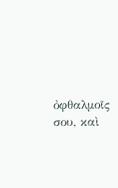ὀφθαλμοῖς σου, καὶ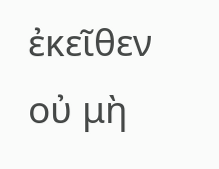ἐκεῖθεν οὐ μὴ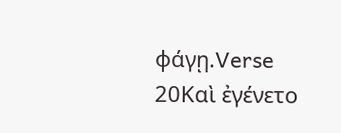φάγῃ.Verse 20Καὶ ἐγένετο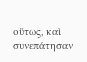οὕτως, καὶ συνεπάτησαν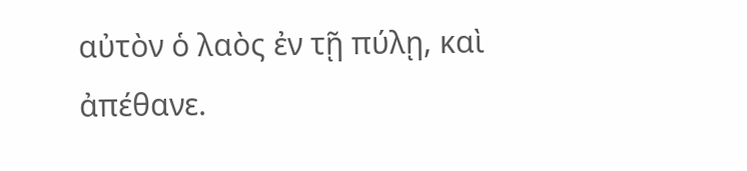αὐτὸν ὁ λαὸς ἐν τῇ πύλῃ, καὶ ἀπέθανε.